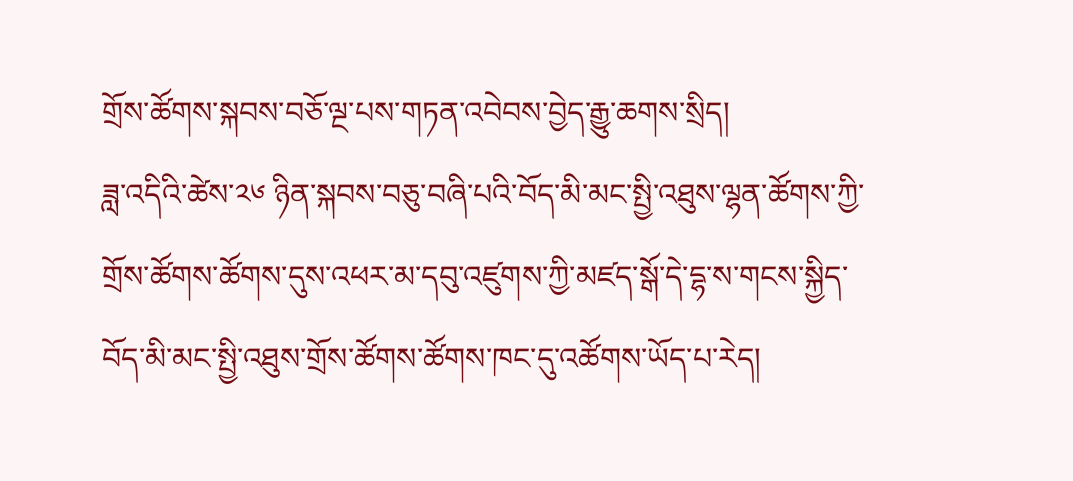གྲོས་ཚོགས་སྐབས་བཅོ་ལྔ་པས་གཏན་འབེབས་བྱེད་རྒྱུ་ཆགས་སྲིད།
ཟླ་འདིའི་ཚེས་༢༦ ཉིན་སྐབས་བཅུ་བཞི་པའི་བོད་མི་མང་སྤྱི་འཐུས་ལྷན་ཚོགས་ཀྱི་གྲོས་ཚོགས་ཚོགས་དུས་འཕར་མ་དབུ་འཛུགས་ཀྱི་མཛད་སྒོ་དེ་དྷ་ས་གངས་སྐྱིད་བོད་མི་མང་སྤྱི་འཐུས་གྲོས་ཚོགས་ཚོགས་ཁང་དུ་འཚོགས་ཡོད་པ་རེད།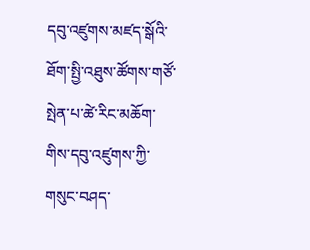དབུ་འཛུགས་མཛད་སྒོའི་ཐོག་སྤྱི་འཐུས་ཚོགས་གཙོ་སྤེན་པ་ཚེ་རིང་མཆོག་གིས་དབུ་འཛུགས་ཀྱི་གསུང་བཤད་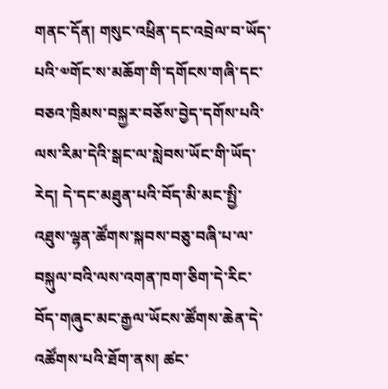གནང་དོན། གསུང་འཕྲིན་དང་འབྲེལ་བ་ཡོད་པའི་༧གོང་ས་མཆོག་གི་དགོངས་གཞི་དང་བཅའ་ཁྲིམས་བསྐྱར་བཅོས་བྱེད་དགོས་པའི་ལས་རིམ་དེའི་སྒང་ལ་སླེབས་ཡོང་གི་ཡོད་རེད། དེ་དང་མཐུན་པའི་བོད་མི་མང་སྤྱི་འཐུས་ལྷན་ཚོགས་སྐབས་བཅུ་བཞི་པ་ལ་བསྐུལ་བའི་ལས་འགན་ཁག་ཅིག་དེ་རིང་བོད་གཞུང་མང་རྒྱལ་ཡོངས་ཚོགས་ཆེན་དེ་འཚོགས་པའི་ཐོག་ནས། ཚང་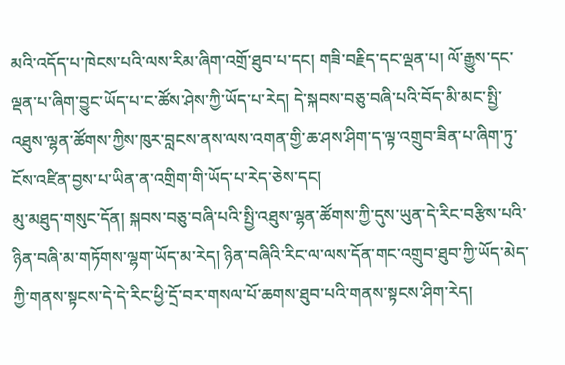མའི་འདོད་པ་ཁེངས་པའི་ལས་རིམ་ཞིག་འགྲོ་ཐུབ་པ་དང། གཟི་བརྗིད་དང་ལྡན་པ། ལོ་རྒྱུས་དང་ལྡན་པ་ཞིག་བྱུང་ཡོད་པ་ང་ཚོས་ཤེས་ཀྱི་ཡོད་པ་རེད། དེ་སྐབས་བཅུ་བཞི་པའི་བོད་མི་མང་སྤྱི་འཐུས་ལྷན་ཚོགས་ཀྱིས་ཁུར་བླངས་ནས་ལས་འགན་གྱི་ཆ་ཤས་ཤིག་ད་ལྟ་འགྲུབ་ཟིན་པ་ཞིག་ཏུ་ངོས་འཛིན་བྱས་པ་ཡིན་ན་འགྲིག་གི་ཡོད་པ་རེད་ཅེས་དང།
མུ་མཐུད་གསུང་དོན། སྐབས་བཅུ་བཞི་པའི་སྤྱི་འཐུས་ལྷན་ཚོགས་ཀྱི་དུས་ཡུན་དེ་རིང་བརྩིས་པའི་ཉིན་བཞི་མ་གཏོགས་ལྷག་ཡོད་མ་རེད། ཉིན་བཞིའི་རིང་ལ་ལས་དོན་གང་འགྲུབ་ཐུབ་ཀྱི་ཡོད་མེད་ཀྱི་གནས་སྟངས་དེ་དེ་རིང་ཕྱི་དྲོ་བར་གསལ་པོ་ཆགས་ཐུབ་པའི་གནས་སྟངས་ཤིག་རེད།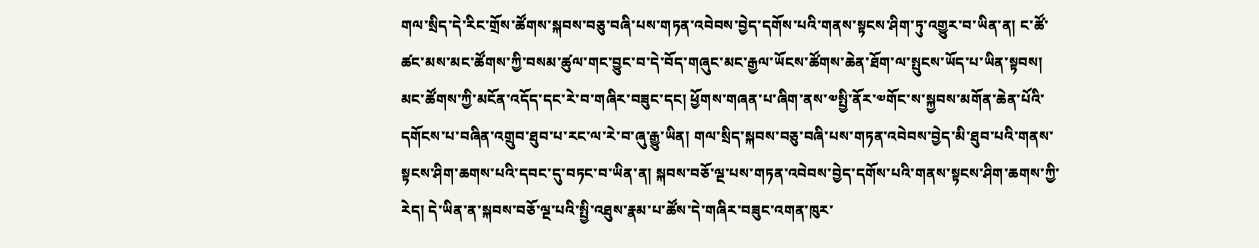གལ་སྲིད་དེ་རིང་གྲོས་ཚོགས་སྐབས་བཅུ་བཞི་པས་གཏན་འབེབས་བྱེད་དགོས་པའི་གནས་སྟངས་ཤིག་ཏུ་འགྱུར་བ་ཡིན་ན། ང་ཚོ་ཚང་མས་མང་ཚོགས་ཀྱི་བསམ་ཚུལ་གང་བྱུང་བ་དེ་བོད་གཞུང་མང་རྒྱལ་ཡོངས་ཚོགས་ཆེན་ཐོག་ལ་སྤུངས་ཡོད་པ་ཡིན་སྟབས། མང་ཚོགས་ཀྱི་མངོན་འདོད་དང་རེ་བ་གཞིར་བཟུང་དང། ཕྱོགས་གཞན་པ་ཞིག་ནས་༧སྤྱི་ནོར་༧གོང་ས་སྐྱབས་མགོན་ཆེན་པོའི་དགོངས་པ་བཞིན་འགྲུབ་ཐུབ་པ་རང་ལ་རེ་བ་ཞུ་རྒྱུ་ཡིན། གལ་སྲིད་སྐབས་བཅུ་བཞི་པས་གཏན་འབེབས་བྱེད་མི་ཐུབ་པའི་གནས་སྟངས་ཤིག་ཆགས་པའི་དབང་དུ་བཏང་བ་ཡིན་ན། སྐབས་བཅོ་ལྔ་པས་གཏན་འབེབས་བྱེད་དགོས་པའི་གནས་སྟངས་ཤིག་ཆགས་ཀྱི་རེད། དེ་ཡིན་ན་སྐབས་བཅོ་ལྔ་པའི་སྤྱི་འཐུས་རྣམ་པ་ཚོས་དེ་གཞིར་བཟུང་འགན་ཁུར་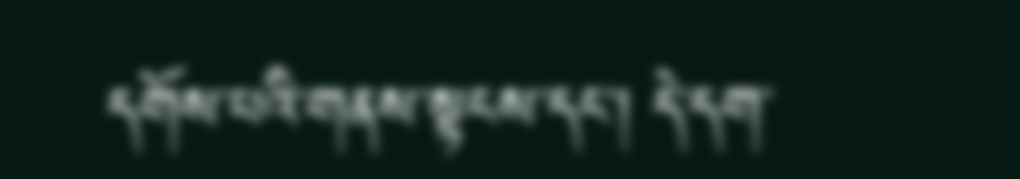དགོས་པའི་གནས་སྟངས་དང། དེ་དག་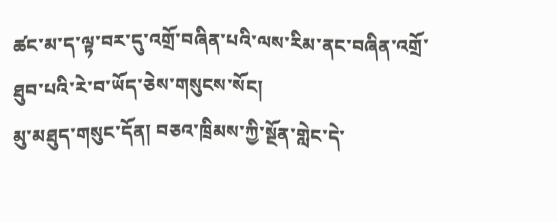ཚང་མ་ད་ལྟ་བར་དུ་འགྲོ་བཞིན་པའི་ལས་རིམ་ནང་བཞིན་འགྲོ་ཐུབ་པའི་རེ་བ་ཡོད་ཅེས་གསུངས་སོང།
མུ་མཐུད་གསུང་དོན། བཅའ་ཁྲིམས་ཀྱི་སྔོན་གླེང་དེ་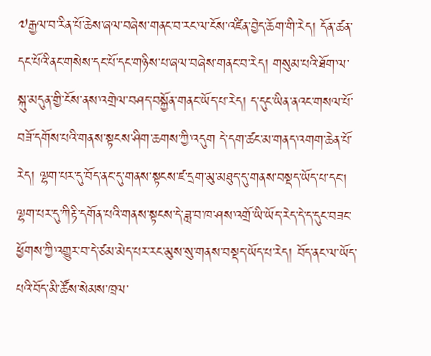༧རྒྱལ་བ་རིན་པོ་ཆེས་ཞལ་བཞེས་གནང་བ་རང་ལ་ངོས་འཛིན་བྱེད་ཆོག་གི་རེད། དོན་ཚན་དང་པོའི་ནང་གསེས་དང་པོ་དང་གཉིས་པ་ཞལ་བཞེས་གནང་བ་རེད། གསུམ་པའི་ཐོག་ལ་སྐུ་མདུན་གྱི་ངོས་ནས་འགྲེལ་བཤད་བསྐྱོན་གནང་ཡོད་པ་རེད། ད་དུང་ཡིན་ནའང་གསལ་པོ་བཟོ་དགོས་པའི་གནས་སྟངས་ཤིག་ཆགས་ཀྱི་འདུག དེ་དག་ཚང་མ་གནད་འགག་ཆེན་པོ་རེད། ལྷག་པར་དུ་བོད་ནང་དུ་གནས་སྟངས་ཛ་དྲག་མུ་མཐུད་དུ་གནས་བསྡད་ཡོད་པ་དང། ལྷག་པར་དུ་ཀིརྟི་དགོན་པའི་གནས་སྟངས་དེ་ཟླ་བ་ཁ་ཤས་འགྲོ་ཡི་ཡོད་རེད་དེ་ད་དུང་བཟང་ཕྱོགས་ཀྱི་འགྱུར་བ་དེ་ཙམ་མེད་པར་རང་མུས་སུ་གནས་བསྡད་ཡོད་པ་རེད། བོད་ནང་ལ་ཡོད་པའི་བོད་མི་ཚོས་སེམས་ཁྲལ་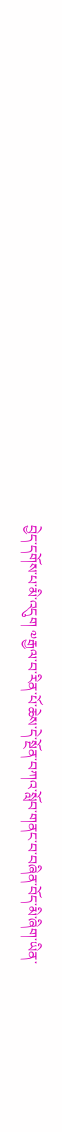བྱེད་དགོས་པ་མི་འདུག ༧རྒྱལ་བ་རིན་པོ་ཆེས་དེ་སྔོན་བཀའ་སློབ་གནང་བ་བཞིན་བོད་མི་ཞིག་ཡིན་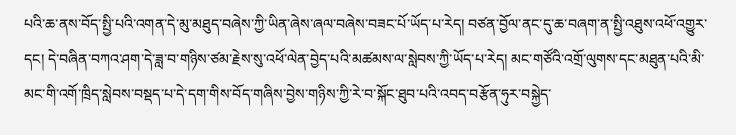པའི་ཆ་ནས་བོད་སྤྱི་པའི་འགན་དེ་མུ་མཐུད་བཞེས་ཀྱི་ཡིན་ཞེས་ཞལ་བཞེས་བཟང་པོ་ཡོད་པ་རེད། བཙན་བྱོལ་ནང་དུ་ཆ་བཞག་ན་སྤྱི་འཐུས་འཕོ་འགྱུར་དང། དེ་བཞིན་བཀའ་ཤག་དེ་ཟླ་བ་གཉིས་ཙམ་རྗེས་སུ་འཕོ་ལེན་བྱེད་པའི་མཚམས་ལ་སླེབས་ཀྱི་ཡོད་པ་རེད། མང་གཙོའི་འགྲོ་ལུགས་དང་མཐུན་པའི་མི་མང་གི་འགོ་ཁྲིད་སླེབས་བསྡད་པ་དེ་དག་གིས་བོད་གཞིས་བྱེས་གཉིས་ཀྱི་རེ་བ་སྐོང་ཐུབ་པའི་འབད་བརྩོན་ཧུར་བསྐྱེད་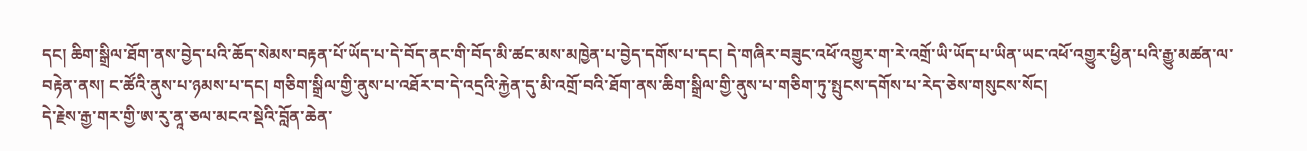དང། ཆིག་སྒྲིལ་ཐོག་ནས་བྱེད་པའི་ཆོད་སེམས་བརྟན་པོ་ཡོད་པ་དེ་བོད་ནང་གི་བོད་མི་ཚང་མས་མཁྱེན་པ་བྱེད་དགོས་པ་དང། དེ་གཞིར་བཟུང་འཕོ་འགྱུར་ག་རེ་འགྲོ་ཡི་ཡོད་པ་ཡིན་ཡང་འཕོ་འགྱུར་ཕྱིན་པའི་རྒྱུ་མཚན་ལ་བརྟེན་ནས། ང་ཚོའི་ནུས་པ་ཉམས་པ་དང། གཅིག་སྒྲིལ་གྱི་ནུས་པ་འཐོར་བ་དེ་འདྲའི་རྐྱེན་དུ་མི་འགྲོ་བའི་ཐོག་ནས་ཆིག་སྒྲིལ་གྱི་ནུས་པ་གཅིག་ཏུ་སྤུངས་དགོས་པ་རེད་ཅེས་གསུངས་སོང།
དེ་རྗེས་རྒྱ་གར་གྱི་ཨ་རུ་ནཱ་ཅལ་མངའ་སྡེའི་བློན་ཆེན་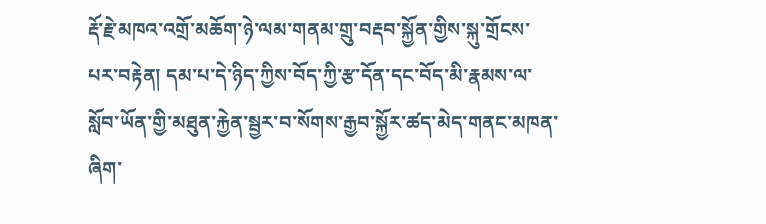རྡོ་རྗེ་མཁའ་འགྲོ་མཆོག་ཉེ་ལམ་གནམ་གྲུ་བརྡབ་སྐྱོན་གྱིས་སྐུ་གྲོངས་པར་བརྟེན། དམ་པ་དེ་ཉིད་ཀྱིས་བོད་ཀྱི་རྩ་དོན་དང་བོད་མི་རྣམས་ལ་སློབ་ཡོན་གྱི་མཐུན་རྐྱེན་སྦྱར་བ་སོགས་རྒྱབ་སྐྱོར་ཚད་མེད་གནང་མཁན་ཞིག་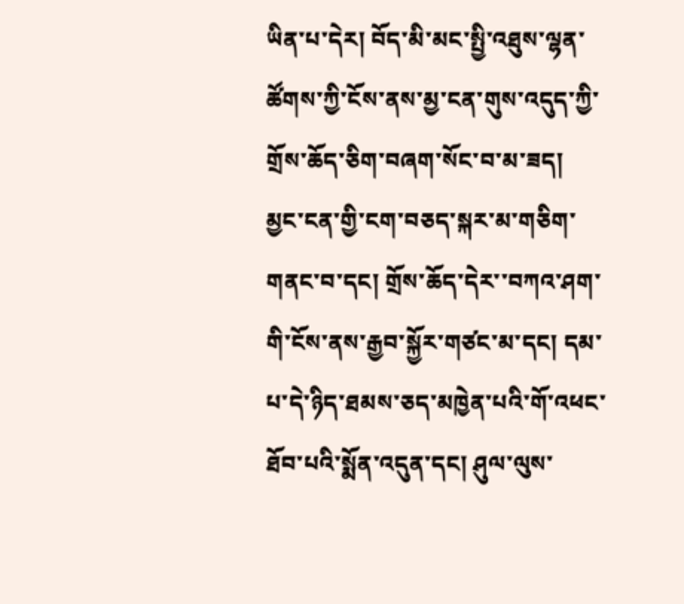ཡིན་པ་དེར། བོད་མི་མང་སྤྱི་འཐུས་ལྷན་ཚོགས་ཀྱི་ངོས་ནས་མྱ་ངན་གུས་འདུད་ཀྱི་གྲོས་ཆོད་ཅིག་བཞག་སོང་བ་མ་ཟད། མྱང་ངན་གྱི་ངག་བཅད་སྐར་མ་གཅིག་གནང་བ་དང། གྲོས་ཆོད་དེར་་བཀའ་ཤག་གི་ངོས་ནས་རྒྱབ་སྐྱོར་གཙང་མ་དང། དམ་པ་དེ་ཉིད་ཐམས་ཅད་མཁྱེན་པའི་གོ་འཕང་ཐོབ་པའི་སྨོན་འདུན་དང། ཤུལ་ལུས་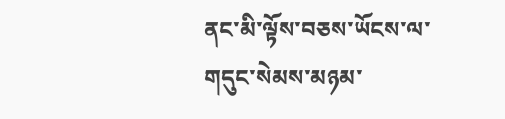ནང་མི་ལྟོས་བཅས་ཡོངས་ལ་གདུང་སེམས་མཉམ་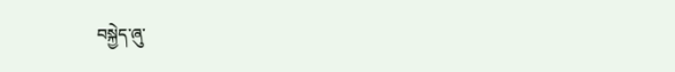བསྐྱེད་ཞུ་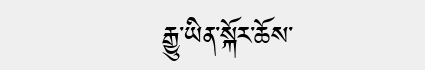རྒྱུ་ཡིན་སྐོར་ཆོས་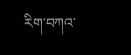རིག་བཀའ་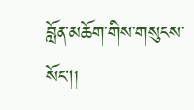བློན་མཆོག་གིས་གསུངས་སོང།།